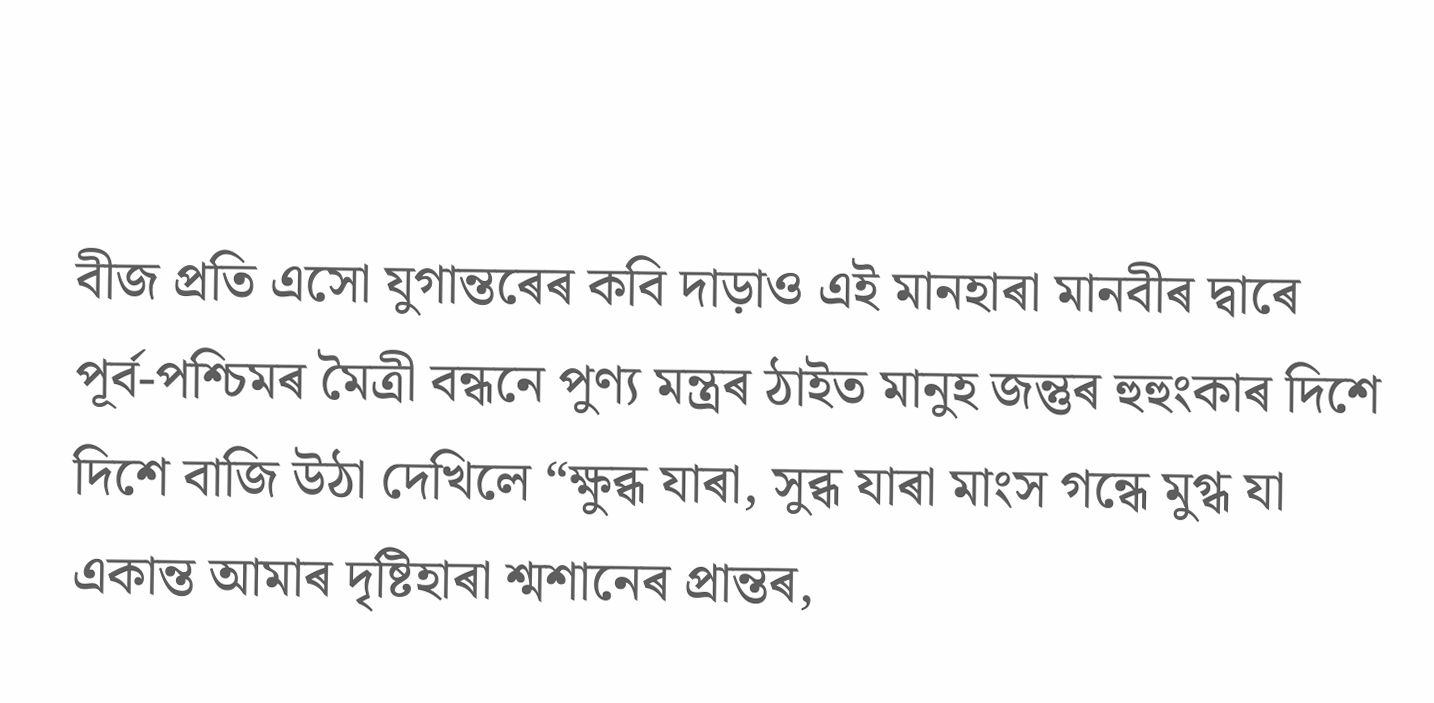বীজ প্ৰতি এসো যুগান্তৰেৰ কবি দাড়াও এই মানহাৰা মানবীৰ দ্বাৰে পূৰ্ব-পশ্চিমৰ মৈত্ৰী বন্ধনে পুণ্য মন্ত্ৰৰ ঠাইত মানুহ জন্তুৰ হুহুংকাৰ দিশে দিশে বাজি উঠা দেখিলে “ক্ষুব্ধ যাৰা, সুব্ধ যাৰা মাংস গন্ধে মুগ্ধ যা একান্ত আমাৰ দৃষ্টিহাৰা শ্মশানেৰ প্ৰান্তৰ,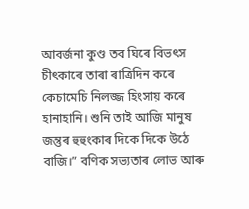আবৰ্জনা কুণ্ড তব ঘিৰে বিভৎস চীৎকাৰে তাৰা ৰাত্ৰিদিন কৰে কেচামেচি নিলজ্জ হিংসায় কৰে হানাহানি। শুনি তাই আজি মানুষ জন্তুৰ হুহুংকাৰ দিকে দিকে উঠে বাজি।” বণিক সভ্যতাৰ লোভ আৰু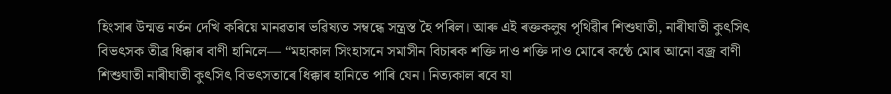হিংসাৰ উন্মত্ত নৰ্তন দেখি কৰিয়ে মানৱতাৰ ভৱিষ্যত সম্বন্ধে সন্ত্ৰস্ত হৈ পৰিল। আৰু এই ৰক্তকলুষ পৃথিৱীৰ শিশুঘাতী, নাৰীঘাতী কুৎসিৎ বিভৎসক তীব্ৰ ধিক্কাৰ বাণী হানিলে— “মহাকাল সিংহাসনে সমাসীন বিচাৰক শক্তি দাও শক্তি দাও মোৰে কণ্ঠে মোৰ আনো বজ্ৰ বাণী শিশুঘাতী নাৰীঘাতী কুৎসিৎ বিভৎসতাৰে ধিক্কাৰ হানিতে পাৰি যেন। নিত্যকাল ৰবে যা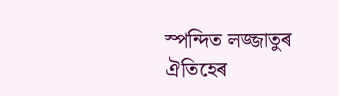স্পন্দিত লজ্জাতুৰ ঐতিহেৰ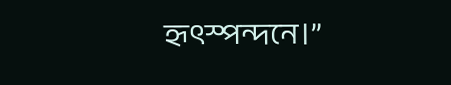হৃৎস্পন্দনে।”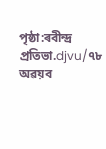পৃষ্ঠা:ৰবীন্দ্ৰ প্ৰতিভা.djvu/৭৮
অৱয়ব